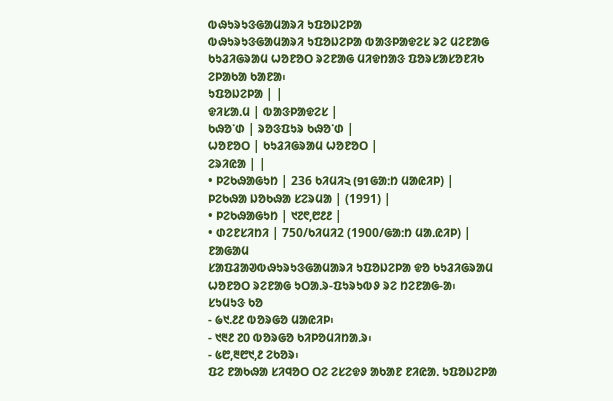ᱵᱷᱩᱨᱩᱝᱜᱟᱢᱟᱨᱤ ᱩᱯᱚᱡᱮᱞᱟ
ᱵᱷᱩᱨᱩᱝᱜᱟᱢᱟᱨᱤ ᱩᱯᱚᱡᱮᱞᱟ ᱵᱟᱝᱞᱟᱫᱮᱥ ᱨᱮ ᱢᱮᱱᱟᱜ ᱠᱩᱲᱤᱜᱨᱟᱢ ᱦᱚᱱᱚᱛ ᱨᱮᱱᱟᱜ ᱢᱤᱫᱴᱟᱝ ᱯᱚᱨᱥᱟᱥᱚᱱᱤᱠ ᱮᱞᱟᱠᱟ ᱠᱟᱱᱟ᱾
ᱩᱯᱚᱡᱮᱞᱟ | |
ᱫᱤᱥᱟᱹᱢ | ᱵᱟᱝᱞᱟᱫᱮᱥ |
ᱠᱷᱚᱸᱰ | ᱨᱚᱝᱯᱩᱨ ᱠᱷᱚᱸᱰ |
ᱦᱚᱱᱚᱛ | ᱠᱩᱲᱤᱜᱨᱟᱢ ᱦᱚᱱᱚᱛ |
ᱮᱨᱤᱭᱟ | |
• ᱞᱮᱠᱷᱟᱜᱩᱴ | 236 ᱠᱤᱢᱤ২ (91 ᱜᱟᱺᱴ ᱢᱟᱭᱤᱞ) |
ᱞᱮᱠᱷᱟ ᱡᱚᱠᱷᱟ ᱥᱮᱨᱢᱟ | (1991) |
• ᱞᱮᱠᱷᱟᱜᱩᱴ | ᱑᱗᱖,᱘᱒᱒ |
• ᱰᱮᱱᱥᱤᱴᱤ | 750/ᱠᱤᱢᱤ2 (1900/ᱜᱟᱺᱴ ᱢᱟᱹᱭᱤᱞ) |
ᱱᱟᱜᱟᱢ
ᱥᱟᱯᱲᱟᱣᱵᱷᱩᱨᱩᱝᱜᱟᱢᱟᱨᱤ ᱩᱯᱚᱡᱮᱞᱟ ᱫᱚ ᱠᱩᱲᱤᱜᱨᱟᱢ ᱦᱚᱱᱚᱛ ᱨᱮᱱᱟᱜ ᱩᱛᱟᱹᱨ-ᱯᱩᱨᱩᱵᱽ ᱨᱮ ᱴᱮᱱᱟᱜ-ᱟ᱾
ᱥᱩᱢᱩᱝ ᱠᱚ
- ᱙᱑.᱒᱒ ᱵᱚᱨᱜᱚ ᱢᱟᱭᱤᱞ᱾
- ᱑᱓᱒ ᱗᱐ ᱵᱚᱨᱜᱚ ᱠᱤᱞᱚᱢᱤᱴᱟᱹᱨ᱾
- ᱕᱘,᱓᱘᱑,᱒ ᱮᱠᱚᱨ᱾
ᱯᱮ ᱱᱟᱠᱷᱟ ᱥᱤᱧᱚᱛ ᱛᱮ ᱮᱥᱮᱫᱽ ᱟᱠᱟᱱ ᱱᱤᱭᱟᱹ ᱩᱯᱚᱡᱮᱞᱟ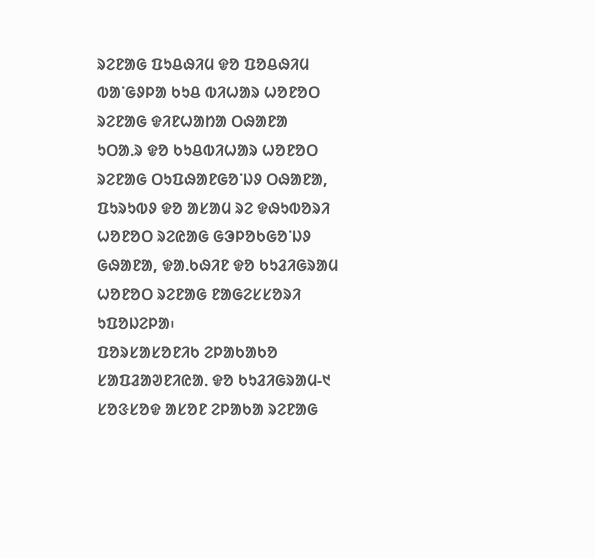ᱨᱮᱱᱟᱜ ᱯᱩᱪᱷᱤᱢ ᱫᱚ ᱯᱚᱪᱷᱤᱢ ᱵᱟᱸᱜᱽᱞᱟ ᱠᱩᱪ ᱵᱤᱦᱟᱨ ᱦᱚᱱᱚᱛ ᱨᱮᱱᱟᱜ ᱫᱤᱱᱦᱟᱴᱟ ᱛᱷᱟᱱᱟ
ᱩᱛᱟᱹᱨ ᱫᱚ ᱠᱩᱪᱵᱤᱦᱟᱨ ᱦᱚᱱᱚᱛ ᱨᱮᱱᱟᱜ ᱛᱩᱯᱷᱟᱱᱜᱚᱸᱡᱽ ᱛᱷᱟᱱᱟ, ᱯᱩᱨᱩᱵᱽ ᱫᱚ ᱟᱥᱟᱢ ᱨᱮ ᱫᱷᱩᱵᱚᱨᱤ ᱦᱚᱱᱚᱛ ᱨᱮᱭᱟᱜ ᱜᱳᱞᱚᱠᱜᱚᱸᱡᱽ ᱜᱷᱟᱱᱟ, ᱫᱟᱹᱠᱷᱤᱱ ᱫᱚ ᱠᱩᱲᱤᱜᱨᱟᱢ ᱦᱚᱱᱚᱛ ᱨᱮᱱᱟᱜ ᱱᱟᱜᱮᱥᱥᱚᱨᱤ ᱩᱯᱚᱡᱮᱞᱟ᱾
ᱯᱚᱨᱥᱟᱥᱚᱱᱤᱠ ᱮᱞᱟᱠᱟᱠᱚ
ᱥᱟᱯᱲᱟᱣᱱᱤᱭᱟᱹ ᱫᱚ ᱠᱩᱲᱤᱜᱨᱟᱢ-᱑ ᱥᱚᱝᱥᱚᱫ ᱟᱥᱚᱱ ᱮᱞᱟᱠᱟ ᱨᱮᱱᱟᱜ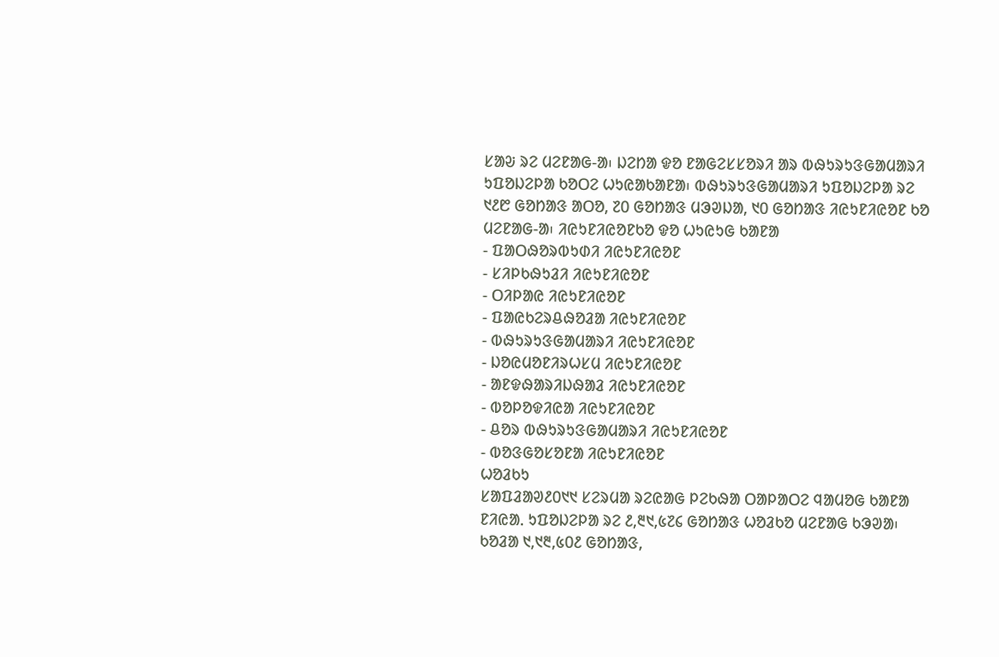ᱥᱟᱶ ᱨᱮ ᱢᱮᱱᱟᱜ-ᱟ᱾ ᱡᱮᱴᱟ ᱫᱚ ᱱᱟᱜᱮᱥᱥᱚᱨᱤ ᱟᱨ ᱵᱷᱩᱨᱩᱝᱜᱟᱢᱟᱨᱤ ᱩᱯᱚᱡᱮᱞᱟ ᱠᱚᱛᱮ ᱦᱩᱭᱟᱠᱟᱱᱟ᱾ ᱵᱷᱩᱨᱩᱝᱜᱟᱢᱟᱨᱤ ᱩᱯᱚᱡᱮᱞᱟ ᱨᱮ ᱑᱒᱘ ᱜᱚᱴᱟᱝ ᱟᱛᱚ, ᱗᱐ ᱜᱚᱴᱟᱝ ᱢᱳᱣᱡᱟ, ᱑᱐ ᱜᱚᱴᱟᱝ ᱤᱭᱩᱱᱤᱭᱚᱱ ᱠᱚ ᱢᱮᱱᱟᱜ-ᱟ᱾ ᱤᱭᱩᱱᱤᱭᱚᱱᱠᱚ ᱫᱚ ᱦᱩᱭᱩᱜ ᱠᱟᱱᱟ
- ᱯᱟᱛᱷᱚᱨᱵᱩᱰᱤ ᱤᱭᱩᱱᱤᱭᱚᱱ
- ᱥᱤᱞᱠᱷᱩᱲᱤ ᱤᱭᱩᱱᱤᱭᱚᱱ
- ᱛᱤᱞᱟᱭ ᱤᱭᱩᱱᱤᱭᱚᱱ
- ᱯᱟᱭᱠᱮᱨᱪᱷᱚᱲᱟ ᱤᱭᱩᱱᱤᱭᱚᱱ
- ᱵᱷᱩᱨᱩᱝᱜᱟᱢᱟᱨᱤ ᱤᱭᱩᱱᱤᱭᱚᱱ
- ᱡᱚᱭᱢᱚᱱᱤᱨᱦᱥᱢ ᱤᱭᱩᱱᱤᱭᱚᱱ
- ᱟᱱᱫᱷᱟᱨᱤᱡᱷᱟᱲ ᱤᱭᱩᱱᱤᱭᱚᱱ
- ᱵᱚᱞᱚᱫᱤᱭᱟ ᱤᱭᱩᱱᱤᱭᱚᱱ
- ᱪᱚᱨ ᱵᱷᱩᱨᱩᱝᱜᱟᱢᱟᱨᱤ ᱤᱭᱩᱱᱤᱭᱚᱱ
- ᱵᱚᱝᱜᱚᱥᱚᱱᱟ ᱤᱭᱩᱱᱤᱭᱚᱱ
ᱦᱚᱲᱠᱩ
ᱥᱟᱯᱲᱟᱣ᱒᱐᱑᱑ ᱥᱮᱨᱢᱟ ᱨᱮᱭᱟᱜ ᱞᱮᱠᱷᱟ ᱛᱟᱞᱟᱛᱮ ᱧᱟᱢᱚᱜ ᱠᱟᱱᱟ ᱱᱤᱭᱟᱹ ᱩᱯᱚᱡᱮᱞᱟ ᱨᱮ ᱒,᱓᱑,᱕᱗᱔ ᱜᱚᱴᱟᱝ ᱦᱚᱲᱠᱚ ᱢᱮᱱᱟᱜ ᱠᱳᱣᱟ᱾ ᱠᱚᱲᱟ ᱑,᱑᱓,᱕᱐᱒ ᱜᱚᱴᱟᱝ,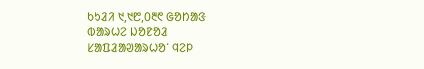ᱠᱩᱲᱤ ᱑,᱑᱘,᱐᱓᱖ ᱜᱚᱴᱟᱝ
ᱵᱟᱨᱦᱮ ᱡᱚᱱᱚᱲ
ᱥᱟᱯᱲᱟᱣᱟᱨᱦᱚᱸ ᱧᱮᱞ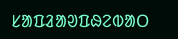ᱥᱟᱯᱲᱟᱣᱯᱷᱮᱵᱟᱛ